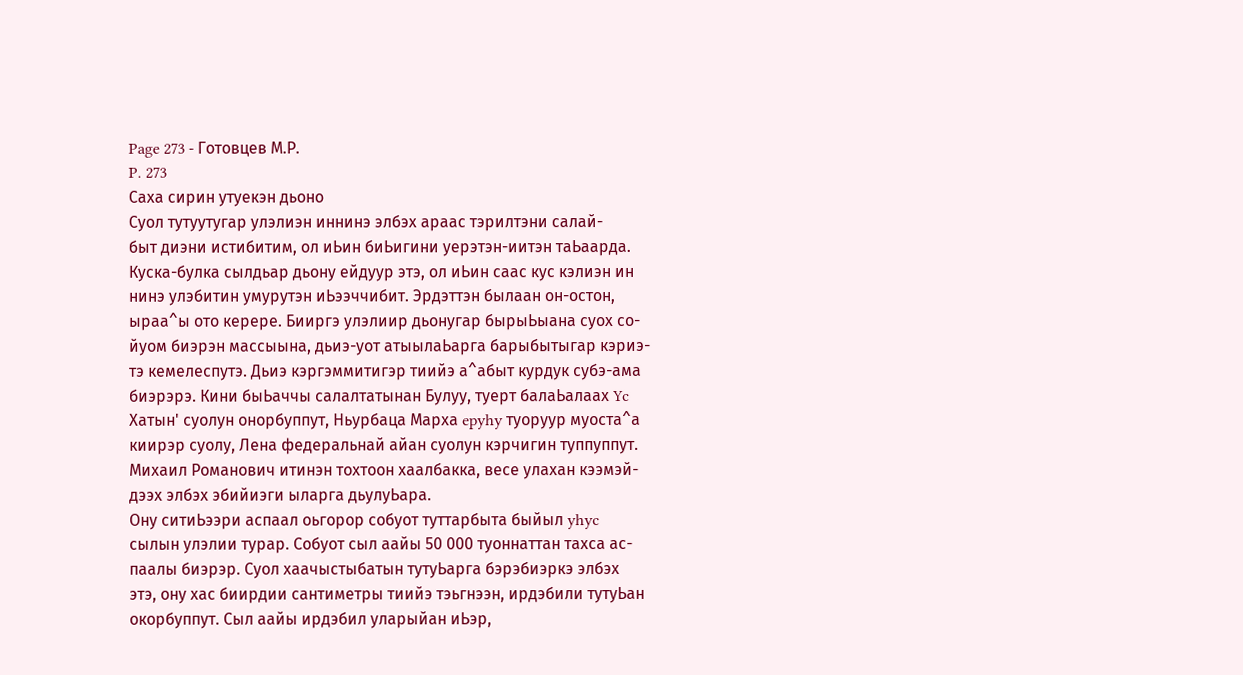Page 273 - Готовцев М.Р.
P. 273
Саха сирин утуекэн дьоно
Суол тутуутугар улэлиэн иннинэ элбэх араас тэрилтэни салай-
быт диэни истибитим, ол иЬин биЬигини уерэтэн-иитэн таЬаарда.
Куска-булка сылдьар дьону ейдуур этэ, ол иЬин саас кус кэлиэн ин
нинэ улэбитин умурутэн иЬээччибит. Эрдэттэн былаан он-остон,
ыраа^ы ото керере. Бииргэ улэлиир дьонугар бырыЬыана суох со-
йуом биэрэн массыына, дьиэ-уот атыылаЬарга барыбытыгар кэриэ-
тэ кемелеспутэ. Дьиэ кэргэммитигэр тиийэ а^абыт курдук субэ-ама
биэрэрэ. Кини быЬаччы салалтатынан Булуу, туерт балаЬалаах Yc
Хатын' суолун онорбуппут, Ньурбаца Марха epyhy туоруур муоста^а
киирэр суолу, Лена федеральнай айан суолун кэрчигин туппуппут.
Михаил Романович итинэн тохтоон хаалбакка, весе улахан кээмэй-
дээх элбэх эбийиэги ыларга дьулуЬара.
Ону ситиЬээри аспаал оьгорор собуот туттарбыта быйыл yhyc
сылын улэлии турар. Собуот сыл аайы 50 000 туоннаттан тахса ас-
паалы биэрэр. Суол хаачыстыбатын тутуЬарга бэрэбиэркэ элбэх
этэ, ону хас биирдии сантиметры тиийэ тэьгнээн, ирдэбили тутуЬан
окорбуппут. Сыл аайы ирдэбил уларыйан иЬэр,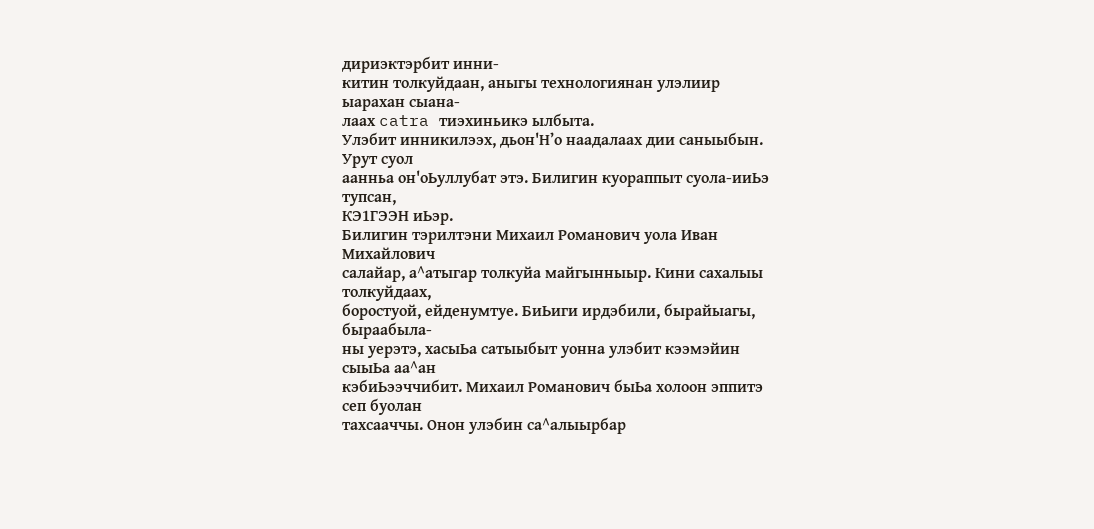дириэктэрбит инни-
китин толкуйдаан, аныгы технологиянан улэлиир ыарахан сыана-
лаах catra тиэхиньикэ ылбыта.
Улэбит инникилээх, дьон'Н’о наадалаах дии саныыбын. Урут суол
аанньа он'оЬуллубат этэ. Билигин куораппыт суола-ииЬэ тупсан,
КЭ1ГЭЭН иЬэр.
Билигин тэрилтэни Михаил Романович уола Иван Михайлович
салайар, а^атыгар толкуйа майгынныыр. Кини сахалыы толкуйдаах,
боростуой, ейденумтуе. БиЬиги ирдэбили, бырайыагы, быраабыла-
ны уерэтэ, хасыЬа сатыыбыт уонна улэбит кээмэйин сыыЬа аа^ан
кэбиЬээччибит. Михаил Романович быЬа холоон эппитэ сеп буолан
тахсааччы. Онон улэбин са^алыырбар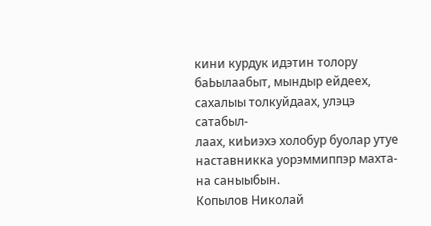кини курдук идэтин толору
баЬылаабыт, мындыр ейдеех, сахалыы толкуйдаах, улэцэ сатабыл-
лаах, киЬиэхэ холобур буолар утуе наставникка уорэммиппэр махта-
на саныыбын.
Копылов Николай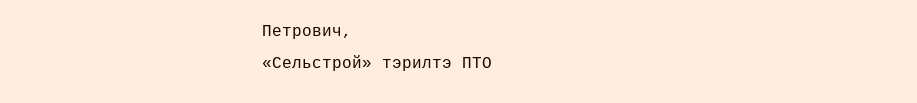Петрович,
«Сельстрой» тэрилтэ ПТО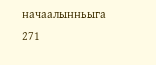начаалынньыга
271